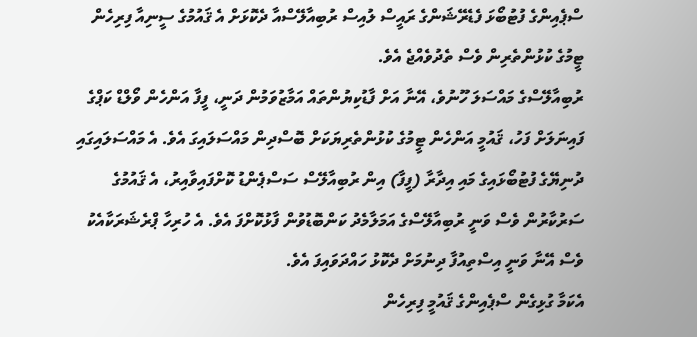ސްޕެއިންގެ ފުޓުބޯޅަ ފެޑެރޭޝަންގެ ރައީސް ލުއިސް ރުބިއާލޭސްއާ ދެކޮޅަށް އެ ޤައުމުގެ ސީނިއާ ފިރިހެން ޓީމުގެ ކުޅުންތެރިން ވެސް ތެދުވެއްޖެ އެވެ.
ރުބިއާލޭސްގެ މައްސަލަ ހޫނުވެ، އޭނާ އަށް ފާޑުކިޔުންތައް އަމާޒުވަމުން ދަނީ، ފީފާ އަންހެން ވޯލްޑް ކަޕްގެ ފައިނަލަށް ފަހު، ޤައުމީ އަންހެން ޓީމުގެ ކުޅުންތެރިޔަކަށް ބޮސްދިން މައްސަލައިގަ އެވެ. އެ މައްސަލައިގައި ދުނިޔޭގެ ފުޓުބޯޅައިގެ މައި އިދާރާ (ފީފާ) އިން ރުބިއާލޭސް ސަސްޕެންޑު ކޮށްފައިވާއިރު، އެ ޤައުމުގެ ސަރުކާރުން ވެސް ވަނީ ރުބިއާލޭސްގެ އަމަލާމެދު ކަންބޮޑުވުން ފާޅުކޮށްފަ އެވެ. އެ ހުރިހާ ޕްރެޝަރަކާއެކު ވެސް އޭނާ ވަނީ އިސްތިއުފާ ދިނުމަށް ދެކޮޅު ހައްދަވައިފަ އެވެ.
އެކަމާ ގުޅިގެން ސްޕެއިންގެ ޤައުމީ ފިރިހެން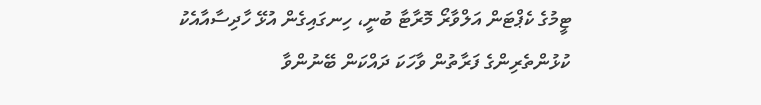ޓީމުގެ ކެޕްޓަން އަލްވާރޯ މޮރާޓާ ބުނީ، ހިނގައިގެން އުޅޭ ހާދިސާއާއެކު ކުޅުންތެރިންގެ ފަރާތުން ވާހަކަ ދައްކަން ބޭނުންވާ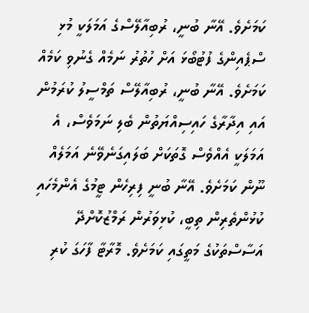ކަމަށެވެ. އޭނާ ބުނީ، ރުބިއާލޭސްގެ އަމަލަކީ މުޅި ސްޕެއިންގެ ފުޓުބޯޅަ އަށް ހުތުރު ނަމެއް ގެނުވި ކަމެއް ކަމަށެވެ. އޭނާ ބުނީ، ރުބިއާލޭސް ތަމްސީލު ކުރަމުން އައި އިދާރާގެ ހައިސިއްޔަތުން ބެލި ނަމަވެސް، އެ އަމަލަކީ އެއްވެސް ގޮތަކަށް ބަލައިގަނެވޭނެ އަމަލެއް ނޫން ކަމަށެވެ. އޭނާ ބުނީ ފިރިހެން ޓީމުގެ އެންމެހައި ކުޅުންތެރިން ތިބީ، ކުޅިވަރުން ރަމްޒުކޮށްދޭ އަސާސްތަކުގެ މަތީގައި ކަމަށެވެ. މޮރާޓާ ފާހަގަ ކުރި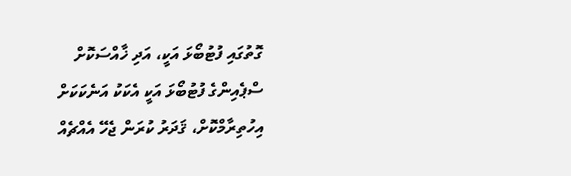ގޮތުގައި ފުޓުބޯޅަ އަކީ، އަދި ޚާއްސަކޮށް ސްޕެއިންގެ ފުޓުބޯޅަ އަކީ އެކަކު އަނެކަކަށް އިހުތިރާމްކޮށް، ޤަދަރު ކުރަން ޖެހޭ އެއްޗެއް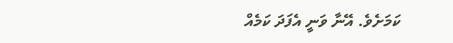ކަމަށެވެ. އޭނާ ވަނީ އެފަދަ ކަމެއް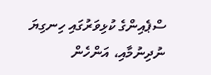ސްޕެއިންގެ ކުޅިވަރުގައި ހިނގިޔަ ނުދިނުމާއި، އަންހެން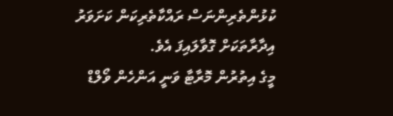ކުޅުންތެރިންނަސް ރައްކާތެރިކަން ކަށަވަރު އިދާރާތަކަށް ގޮވާލައިފަ އެވެ.
މީގެ އިތުރުން މޮރާޓާ ވަނީ އަންހެން ވޯލްޑް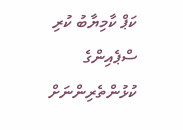ކަޕް ކާމިޔާބު ކުރި ސްޕެއިންގެ ކުޅުންތެރިންނަށް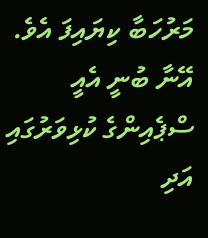މަރުހަބާ ކިޔައިފަ އެވެ. އޭނާ ބުނީ އެއީ ސްޕެއިންގެ ކުޅިވަރުގައި އަދި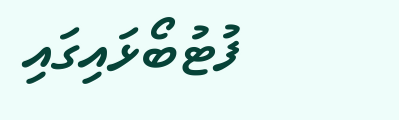ފުޓުބޯޅައިގައި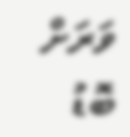ވަރަށް ބޮޑު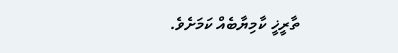ތާރީޚީ ކާމިޔާބެއް ކަމަށެވެ.